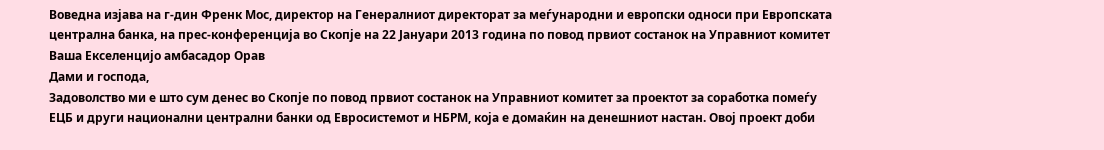Воведна изјава на г-дин Френк Мос, директор на Генералниот директорат за меѓународни и европски односи при Европската централна банка, на прес-конференција во Скопје на 22 Јануари 2013 година по повод првиот состанок на Управниот комитет
Ваша Екселенцијо амбасадор Орав
Дами и господа,
Задоволство ми е што сум денес во Скопје по повод првиот состанок на Управниот комитет за проектот за соработка помеѓу ЕЦБ и други национални централни банки од Евросистемот и НБРМ, која е домаќин на денешниот настан. Овој проект доби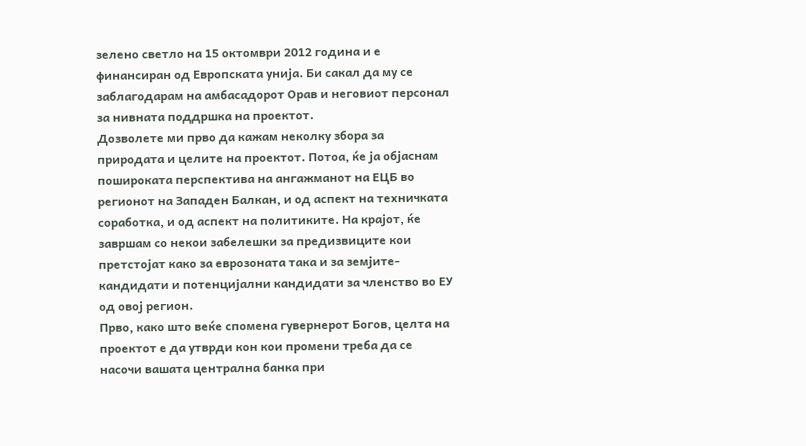зелено светло на 15 октомври 2012 година и е финансиран од Европската унија. Би сакал да му се заблагодарам на амбасадорот Орав и неговиот персонал за нивната поддршка на проектот.
Дозволете ми прво да кажам неколку збора за природата и целите на проектот. Потоа, ќе ја објаснам пошироката перспектива на ангажманот на ЕЦБ во регионот на Западен Балкан, и од аспект на техничката соработка, и од аспект на политиките. На крајот, ќе завршам со некои забелешки за предизвиците кои претстојат како за еврозоната така и за земјите-кандидати и потенцијални кандидати за членство во ЕУ од овој регион.
Прво, како што веќе спомена гувернерот Богов, целта на проектот е да утврди кон кои промени треба да се насочи вашата централна банка при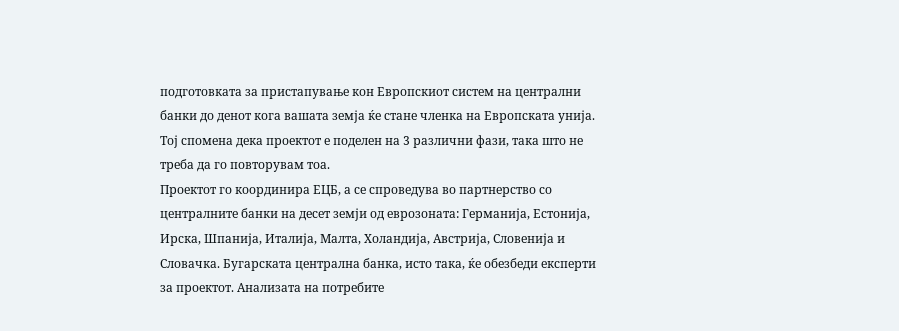подготовката за пристапување кон Европскиот систем на централни банки до денот кога вашата земја ќе стане членка на Европската унија. Тој спомена дека проектот е поделен на 3 различни фази, така што не треба да го повторувам тоа.
Проектот го координира ЕЦБ, а се спроведува во партнерство со централните банки на десет земји од еврозоната: Германија, Естонија, Ирска, Шпанија, Италија, Малта, Холандија, Австрија, Словенија и Словачка. Бугарската централна банка, исто така, ќе обезбеди експерти за проектот. Анализата на потребите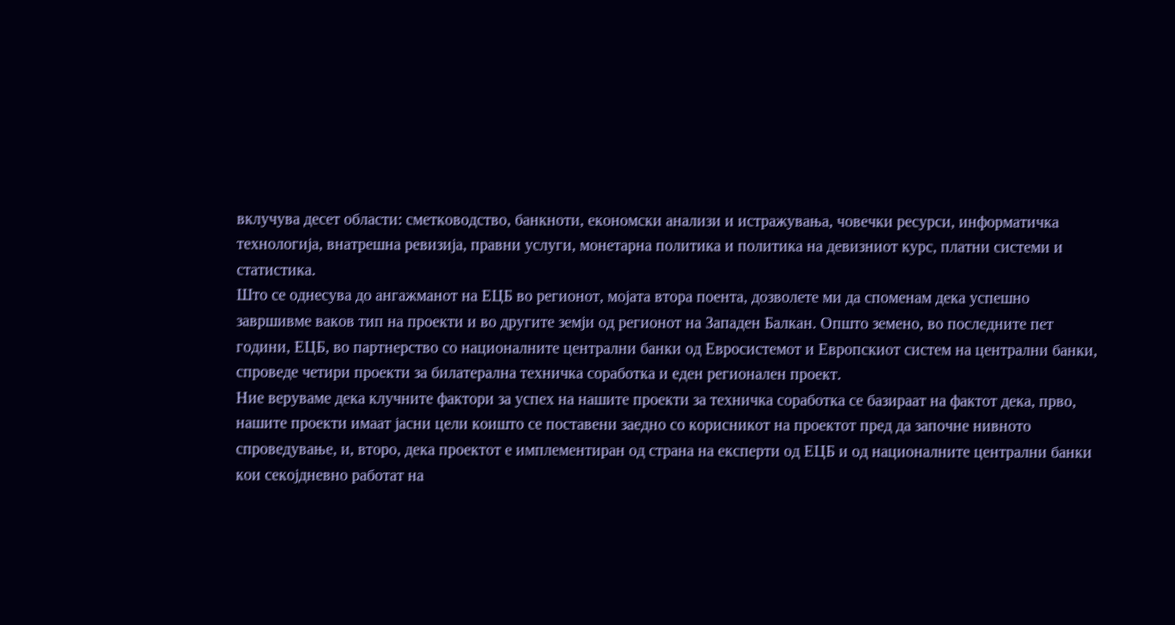вклучува десет области: сметководство, банкноти, економски анализи и истражувања, човечки ресурси, информатичка технологија, внатрешна ревизија, правни услуги, монетарна политика и политика на девизниот курс, платни системи и статистика.
Што се однесува до ангажманот на ЕЦБ во регионот, мојата втора поента, дозволете ми да споменам дека успешно завршивме ваков тип на проекти и во другите земји од регионот на Западен Балкан. Општо земено, во последните пет години, ЕЦБ, во партнерство со националните централни банки од Евросистемот и Европскиот систем на централни банки, спроведе четири проекти за билатерална техничка соработка и еден регионален проект.
Ние веруваме дека клучните фактори за успех на нашите проекти за техничка соработка се базираат на фактот дека, прво, нашите проекти имаат јасни цели коишто се поставени заедно со корисникот на проектот пред да започне нивното спроведување, и, второ, дека проектот е имплементиран од страна на експерти од ЕЦБ и од националните централни банки кои секојдневно работат на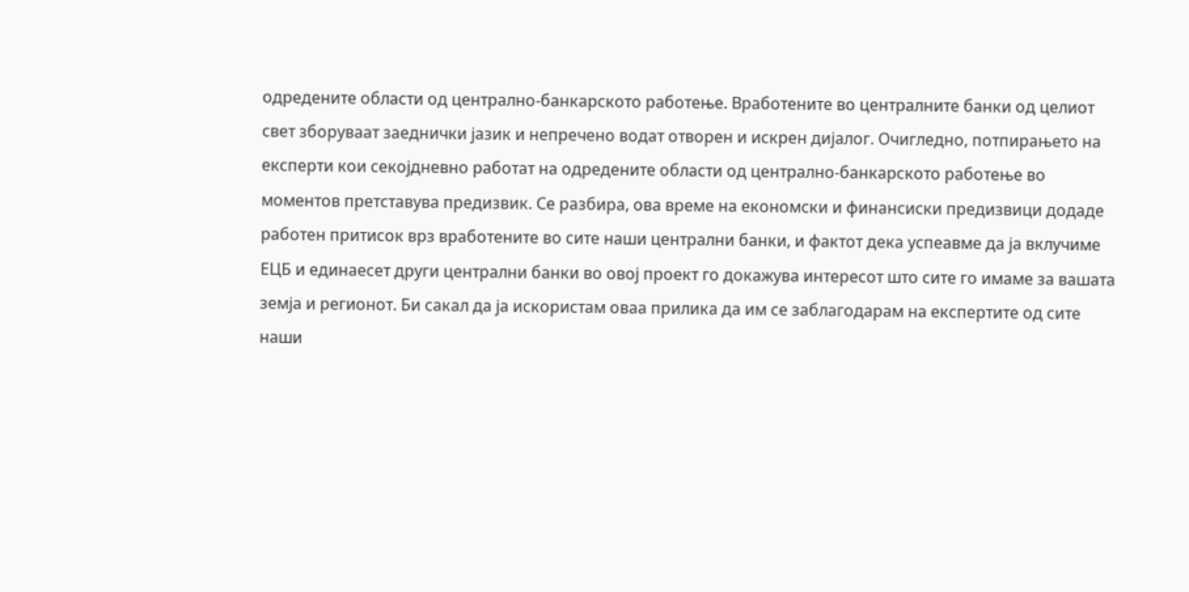одредените области од централно-банкарското работење. Вработените во централните банки од целиот свет зборуваат заеднички јазик и непречено водат отворен и искрен дијалог. Очигледно, потпирањето на експерти кои секојдневно работат на одредените области од централно-банкарското работење во моментов претставува предизвик. Се разбира, ова време на економски и финансиски предизвици додаде работен притисок врз вработените во сите наши централни банки, и фактот дека успеавме да ја вклучиме ЕЦБ и единаесет други централни банки во овој проект го докажува интересот што сите го имаме за вашата земја и регионот. Би сакал да ја искористам оваа прилика да им се заблагодарам на експертите од сите наши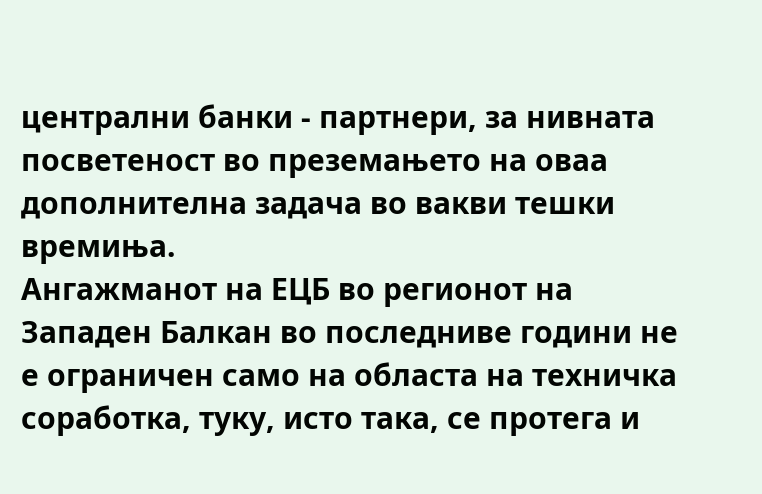централни банки - партнери, за нивната посветеност во преземањето на оваа дополнителна задача во вакви тешки времиња.
Ангажманот на ЕЦБ во регионот на Западен Балкан во последниве години не е ограничен само на областа на техничка соработка, туку, исто така, се протега и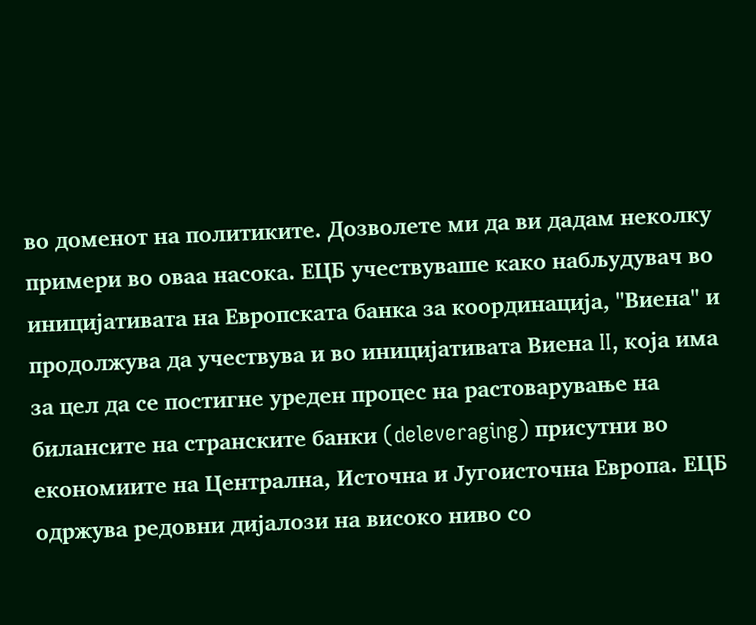во доменот на политиките. Дозволете ми да ви дадам неколку примери во оваа насока. ЕЦБ учествуваше како набљудувач во иницијативата на Европската банка за координација, "Виена" и продолжува да учествува и во иницијативата Виена II, која има за цел да се постигне уреден процес на растоварување на билансите на странските банки (deleveraging) присутни во економиите на Централна, Источна и Југоисточна Европа. ЕЦБ одржува редовни дијалози на високо ниво со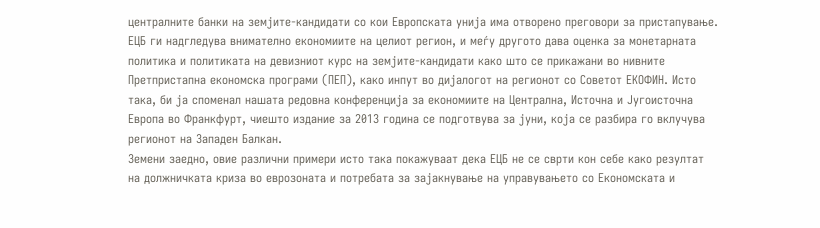централните банки на земјите-кандидати со кои Европската унија има отворено преговори за пристапување. ЕЦБ ги надгледува внимателно економиите на целиот регион, и меѓу другото дава оценка за монетарната политика и политиката на девизниот курс на земјите-кандидати како што се прикажани во нивните Претпристапна економска програми (ПЕП), како инпут во дијалогот на регионот со Советот ЕКОФИН. Исто така, би ја споменал нашата редовна конференција за економиите на Централна, Источна и Југоисточна Европа во Франкфурт, чиешто издание за 2013 година се подготвува за јуни, која се разбира го вклучува регионот на Западен Балкан.
Земени заедно, овие различни примери исто така покажуваат дека ЕЦБ не се сврти кон себе како резултат на должничката криза во еврозоната и потребата за зајакнување на управувањето со Економската и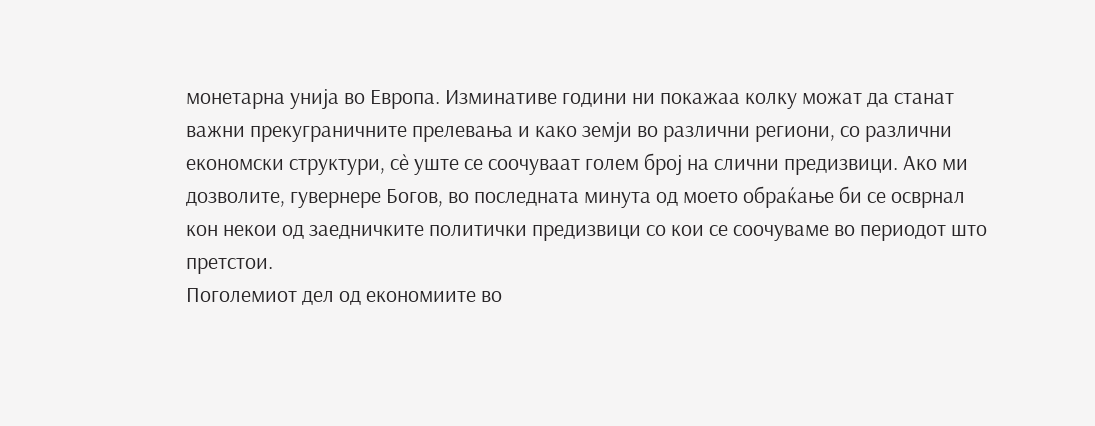монетарна унија во Европа. Изминативе години ни покажаа колку можат да станат важни прекуграничните прелевања и како земји во различни региони, со различни економски структури, сѐ уште се соочуваат голем број на слични предизвици. Ако ми дозволите, гувернере Богов, во последната минута од моето обраќање би се осврнал кон некои од заедничките политички предизвици со кои се соочуваме во периодот што претстои.
Поголемиот дел од економиите во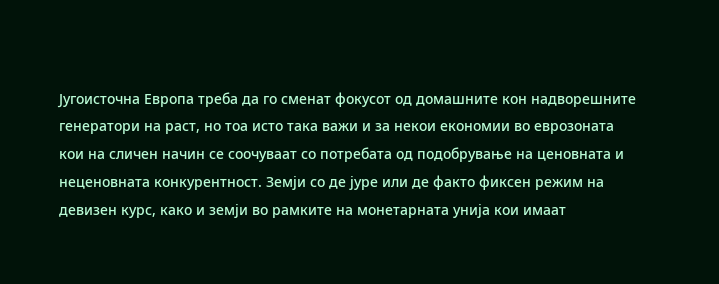Југоисточна Европа треба да го сменат фокусот од домашните кон надворешните генератори на раст, но тоа исто така важи и за некои економии во еврозоната кои на сличен начин се соочуваат со потребата од подобрување на ценовната и неценовната конкурентност. Земји со де јуре или де факто фиксен режим на девизен курс, како и земји во рамките на монетарната унија кои имаат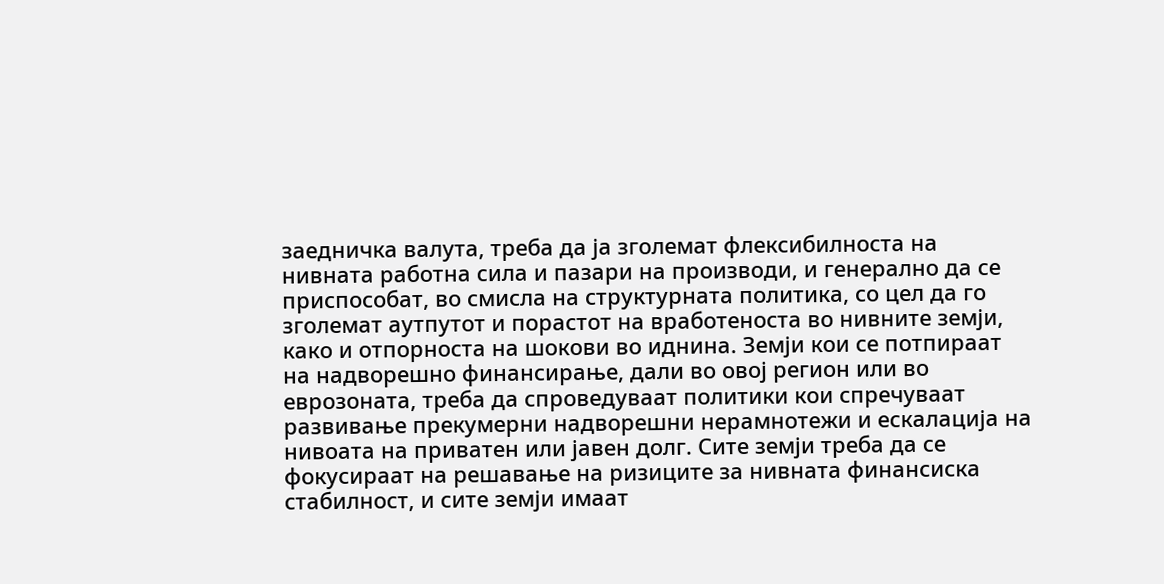заедничка валута, треба да ја зголемат флексибилноста на нивната работна сила и пазари на производи, и генерално да се приспособат, во смисла на структурната политика, со цел да го зголемат аутпутот и порастот на вработеноста во нивните земји, како и отпорноста на шокови во иднина. Земји кои се потпираат на надворешно финансирање, дали во овој регион или во еврозоната, треба да спроведуваат политики кои спречуваат развивање прекумерни надворешни нерамнотежи и ескалација на нивоата на приватен или јавен долг. Сите земји треба да се фокусираат на решавање на ризиците за нивната финансиска стабилност, и сите земји имаат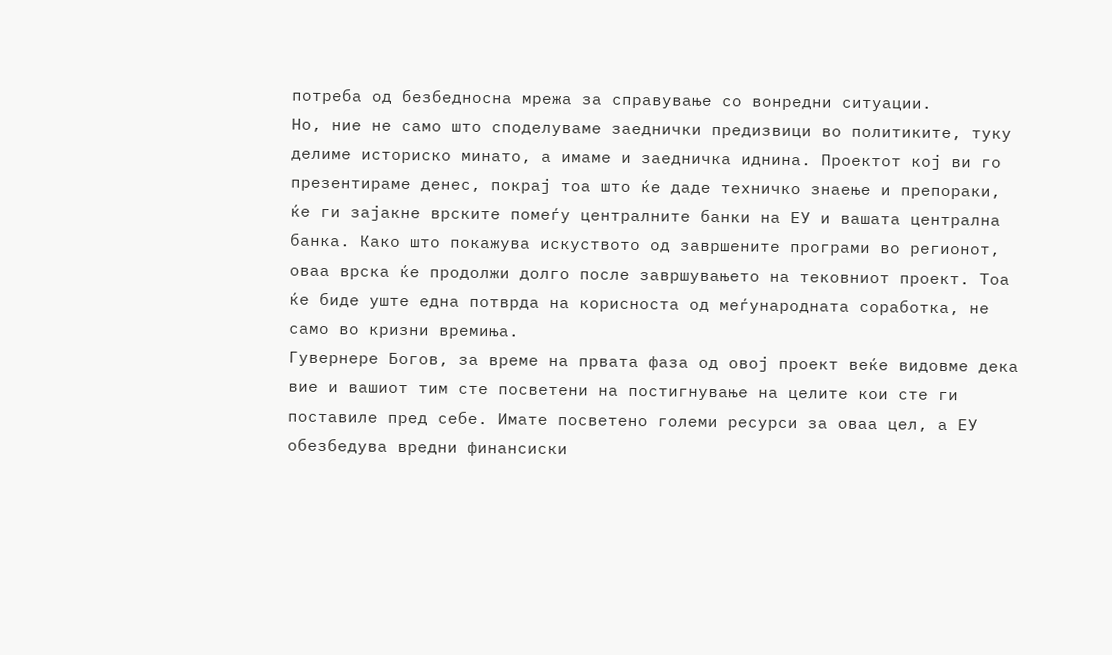потреба од безбедносна мрежа за справување со вонредни ситуации.
Но, ние не само што споделуваме заеднички предизвици во политиките, туку делиме историско минато, а имаме и заедничка иднина. Проектот кој ви го презентираме денес, покрај тоа што ќе даде техничко знаење и препораки, ќе ги зајакне врските помеѓу централните банки на ЕУ и вашата централна банка. Како што покажува искуството од завршените програми во регионот, оваа врска ќе продолжи долго после завршувањето на тековниот проект. Тоа ќе биде уште една потврда на корисноста од меѓународната соработка, не само во кризни времиња.
Гувернере Богов, за време на првата фаза од овој проект веќе видовме дека вие и вашиот тим сте посветени на постигнување на целите кои сте ги поставиле пред себе. Имате посветено големи ресурси за оваа цел, а ЕУ обезбедува вредни финансиски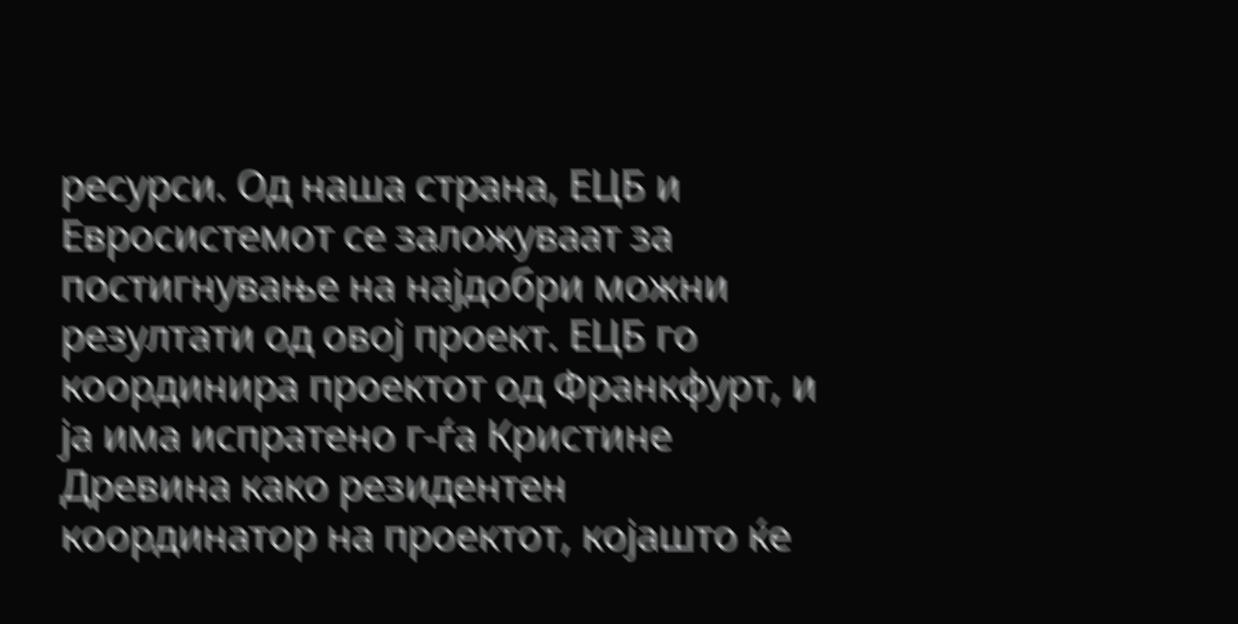ресурси. Од наша страна, ЕЦБ и Евросистемот се заложуваат за постигнување на најдобри можни резултати од овој проект. ЕЦБ го координира проектот од Франкфурт, и ја има испратено г-ѓа Кристине Древина како резидентен координатор на проектот, којашто ќе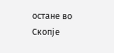остане во Скопје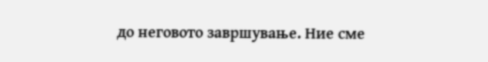до неговото завршување. Ние сме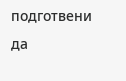подготвени да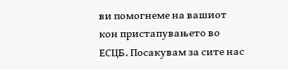ви помогнеме на вашиот кон пристапувањето во ЕСЦБ. Посакувам за сите нас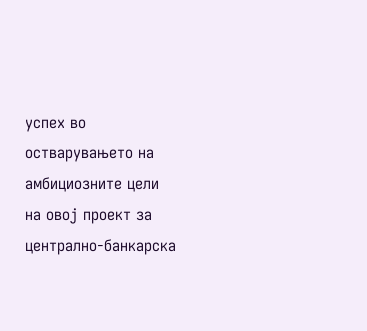успех во остварувањето на амбициозните цели на овој проект за централно-банкарска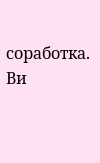соработка.
Ви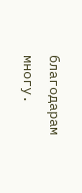благодарам многу.